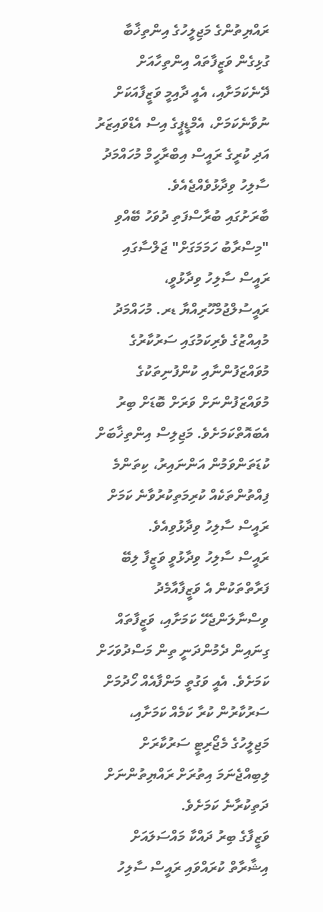ރައްޔިތުންގެ މަޖިލީހުގެ އިންތިޚާބާ ގުޅިގެން ވަޒީފާތައް އިންތިހާއަށް ދޭނެކަމަށާއި، އެއީ ދާއިމީ ވަޒީފާއަކަށް ނުވާނެކަމަށް، އެމްޑީޕީގެ އިސް އެޑްވައިޒަރު އަދި ކުރީގެ ރައީސް އިބްރާހީމް މުހައްމަދު ސާލިހު ވިދާޅުވެއްޖެއެވެ.
ބާރަށުގައި ބުރާސްފަތި ދުވަހު ބޭއްވި "މިސްރާބު ހަމަމަގަށް" ޖަލްސާގައި ރައީސް ސާލިހު ވިދާޅުވީ، ރައީސުލްޖުމްހޫރިއްޔާ ޑރ. މުހައްމަދު މުއިއްޒުގެ ވެރިކަމުގައި ސަރުކާރުގެ މުވައްޒަފުންނާއި ކުންފުނިތަކުގެ މުވައްޒަފުންނަށް ވަރަށް ބޮޑަށް ބިރު އެބައޮތްކަމަށެވެ. މަޖިލިސް އިންތިޚާބަށް ކުޑަތަންވަމުން އަންނައިރު، ކިތަންމެ ފިއްތުންތަކެއް ކުރިމަތިކުރުވާނެ ކަމަށް ރައީސް ސާލިހު ވިދާޅުވިއެވެ.
ރައީސް ސާލިހު ވިދާޅުވީ ވަޒީފާ ލިބޭ ފަރާތްތަކުން އެ ވަޒީފާއާމެދު ވިސްނާލަންޖެހޭ ކަމަށާއި، ވަޒީފާތައް ގިނައިން ދެމުންދަނީ ތިން މަސްދުވަހަށް ކަމަށެވެ. އެއީ ވަގުތީ މަންފާއެއް ހޯދުމަށް ސަރުކާރުން ކުރާ ކަމެއް ކަމަށާއި، މަޖިލީހުގެ މެޖޯރިޓީ ސަރުކާރަށް ލިބިއްޖެނަމަ އިތުރަށް ރައްޔިތުންނަށް ދަތިކުރާނެ ކަމަށެވެ.
ވަޒީފާގެ ބިރު ދައްކާ މައްސަލައަށް އިޝާރާތް ކުރައްވައި ރައީސް ސާލިހު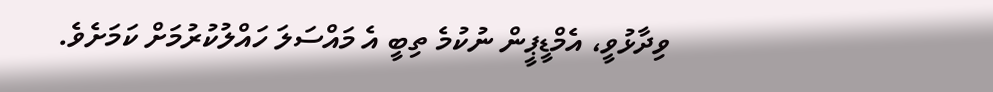ވިދާޅުވީ، އެމްޑީޕީން ނުކުމެ ތިބީ އެ މައްސަލަ ހައްލުކުރުމަށް ކަމަށެވެ.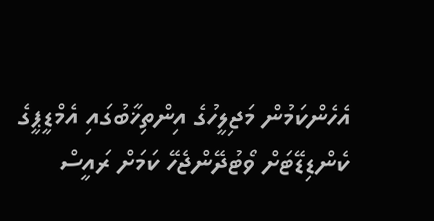އެހެންކަމުން މަޖިލީހުގެ އިންތިޚާބުގައި އެމްޑީޕީގެ ކެންޑިޑޭޓަށް ވޯޓުދޭންޖެހޭ ކަމަށް ރައީސް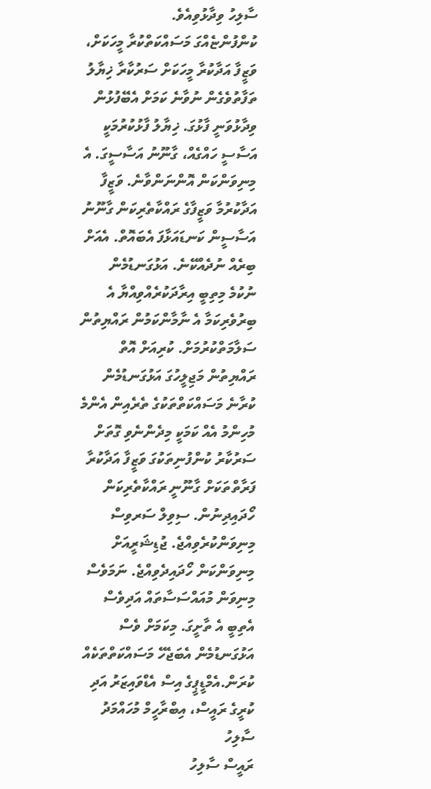ސާލިހު ވިދާޅުވިއެވެ.
ކުންފުންޏެއްގަ މަސައްކަތްކުރާ މީހަކަށް، ވަޒީފާ އަދާކުރާ މީހަކަށް ސަރުކާރާ ޚިޔާލު ތަފާތުވެގެން ނުވާނެ ކަމަށް އެބޭފުޅުން ވިދާޅުވަނީ ފާޅުގަ. ޚިޔާލު ފާޅުކުރުމަކީ އަސާސީ ހައްގެއް، ގާނޫނު އަސާސީގަ. އެ މިނިވަންކަން އޮންނަންވާނެ. ވަޒީފާ އަދާކުރުމާ ވަޒީފާގެ ރައްކާތެރިކަން ގާނޫނު އަސާސީން ކަނޑައަޅާފަ އެބައޮތް. އެއަށް ބިރެއް ނުދެއްކޭނެ. އަޅުގަނޑުމެން ނުކުމެ މިތިބީ އިރާދަކުރެއްވިއްޔާ އެ ބިރުވެރިކަމާ އެ ނާމާންކަމުން ރައްޔިތުން ސަލާމަތްކުރުމަށް. ކުރިއަށް އޮތް ރައްޔިތުން މަޖިލީހުގަ އަޅުގަނޑުމެން ކުރާނެ މަސައްކަތްތަކުގެ ތެރެއިން އެންމެ މުހިންމު އެއް ކަމަކީ މިދެންނެވި ގޮތަށް ސަރުކާރު ކުންފުނިތަކުގަ ވަޒީފާ އަދާކުރާ ފަރާތްތަކަށް ގާނޫނީ ރައްކާތެރިކަން ހޯދައިދިނުން. ސިވިލް ސަރވިސް މިނިވަންކުރެވިއްޖެ. ޖުޑިޝަރީއަށް މިނިވަންކަން ހޯދައިދެވިއްޖެ. ނަމަވެސް މިނިވަން މުއައްސަސާތައް އަދިވެސް އެތިބީ އެ ތާށީގަ. މިކަމަށް ވެސް އަޅުގަނޑުމެން އެބަޖެހޭ މަސައްކަތްތަކެއް ކުރަން.އެމްޑީޕީގެ އިސް އެޑްވައިޒަރު އަދި ކުރީގެ ރައީސް، އިބްރާހީމް މުހައްމަދު ސާލިހު
ރައީސް ސާލިހު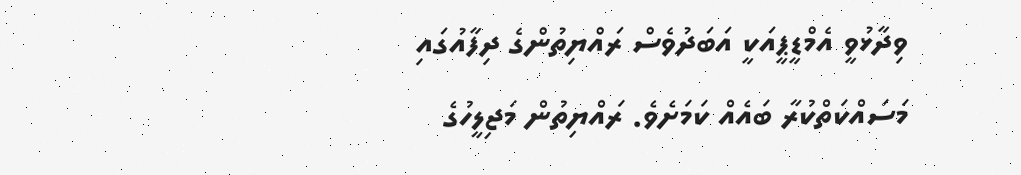ވިދާޅުވީ އެމްޑީޕީއަކީ އަބަދުވެސް ރައްޔިތުންގެ ދިފާއުގައި މަސައްކަތްކުރާ ބައެއް ކަމަށެވެ. ރައްޔިތުން މަޖިލީހުގެ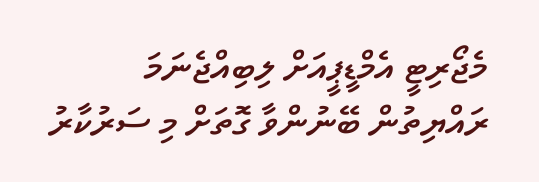މެޖޯރިޓީ އެމްޑީޕީއަށް ލިބިއްޖެނަމަ ރައްޔިތުން ބޭނުންވާ ގޮތަށް މި ސަރުކާރު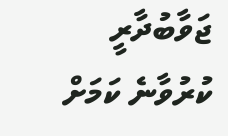ޖަވާބުދާރީ ކުރުވާނެ ކަމަށް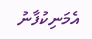އެމަނިކުފާނު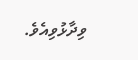ވިދާޅުވިއެވެ.